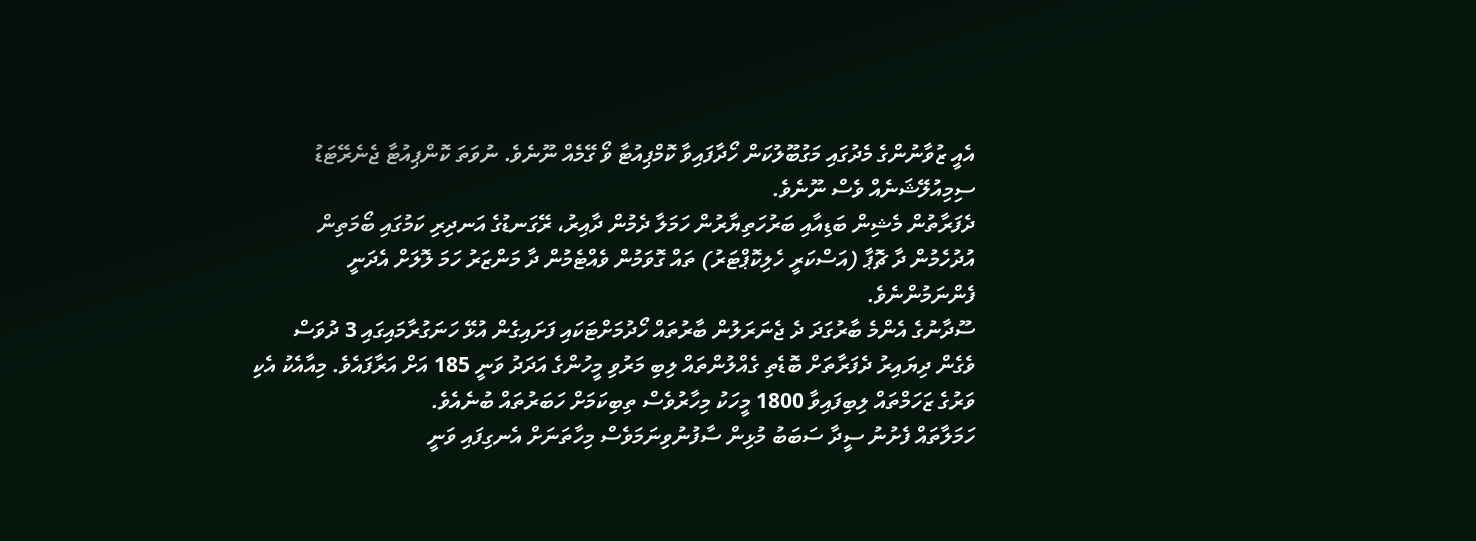އެއީ ޒުވާނުންގެ މެދުގައި މަގުބޫލުކަން ހޯދާފައިވާ ކޮމްޕިއުޓާ ވޯ ގޭމެއް ނޫނެވެ. ނުވަތަ ކޮންޕިއުޓާ ޖެނެރޭޓަޑު ސިމިއުލޭޝަނެއް ވެސް ނޫނެވެ.
ދެފަރާތުން މެޝިން ބަޑިއާއި ބަރުހަތިޔާރުން ހަމަލާ ދެމުން ދާއިރު، ރޭގަނޑުގެ އަނދިރި ކަމުގައި ބޯމަތިން އުދުހެމުން ދާ ޗޮޕާ (އަސްކަރީ ހެލިކޮޕްޓަރު) ތައް ގޮވަމުން ވެއްޓެމުން ދާ މަންޒަރު ހަމަ ލޮލަށް އެދަނީ ފެންނަމުންނެވެ.
ސޫދާނުގެ އެންމެ ބާރުގަދަ ދެ ޖެނަރަލުން ބާރުތައް ހޯދުމަށްޓަކައި ފަށައިގެން އުޅޭ ހަނަގުރާމައިގައި 3 ދުވަސް ވެގެން ދިޔައިރު ދެފަރާތަށް ބޮޑެތި ގެއްލުންތައް ލިބި މަރުވި މީހުންގެ އަދަދު ވަނީ 185 އަށް އަރާފައެވެ. މިއާއެކު އެކި ވަރުގެ ޒަހަމްތައް ލިބިފައިވާ 1800 މީހަކު މިހާރުވެސް ތިބިކަމަށް ހަބަރުތައް ބުނެއެވެ.
ހަމަލާތައް ފެށުނު ސީދާ ސަބަބު މުޅިން ސާފުނުވިނަމަވެސް މިހާތަނަށް އެނގިފައި ވަނީ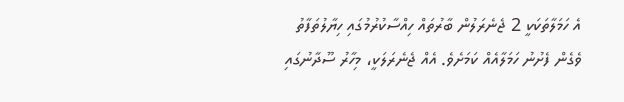އެ ހަމަލާތަކަކީ 2 ޖެނެރަލުން ބާރުތައް ހިއްސާކުރުމުގައި ހިޔާލުތަފާތު ވެގެން ފެށުނު ހަމަލާއެއް ކަމަށެވެ. އެއް ޖެނެރަލަކީ، މިހާރު ސޫދާނުގައި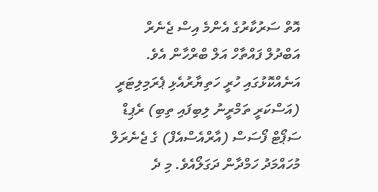އޮތް ސަރުކާރުގެ އެންމެ އިސް ޖެނެރް އަބްދުލް ފައްތާހް އަލް ބްރްހާން އެވެ. އަނެއްކޮޅުގައި ހުރީ ހަތިޔާރުއެޅި ޕެރަމިލިޓަރީ (އަސްކަރީ ތަމްރީނު ލިބިފައި ތިބި) ރެޕިޑް ސަޕޯޓް ފޯސަސް (އާރްއެސްއެފް) ގެ ޖެނެރަލް މުހައްމަދު ހަމްދާން ދަގަލޯއެވެ. މި ދެ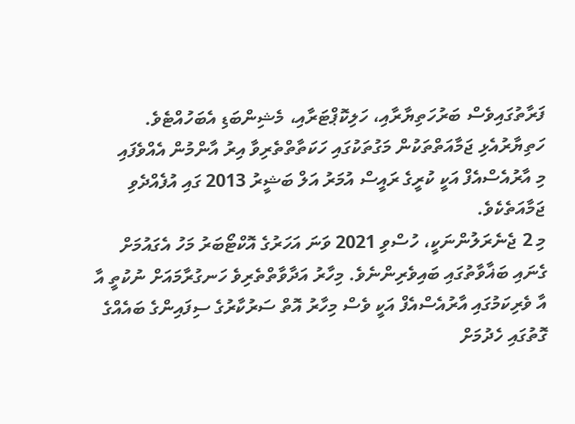ފަރާތުގައިވެސް ބަރުހަތިޔާރާއި، ހަލިކޮޕްޓަރާއި، މެޝިންބަޑި އެބަހުއްޓެވެ.
ހަތިޔާރުއެޅި ޖަމާއަތްތަކުން މަގުތަކުގައި ހަކަތާތްތެރިވާ އިރު އާންމުން އެއްވެފައި
މި އާރުއެސްއެފް އަކީ ކުރީގެ ރައީސް އުމަރު އަލް ބަޝީރު 2013 ގައި އުފެއްދެވި ޖަމާއަތެކެވެ.
މި 2 ޖެނެރަލުންނަކީ، ހުސްވި 2021 ވަނަ އަހަރުގެ އޮކްޓޯބަރު މަހު އެގައުމަށް ގެނައި ބަޣާވާތުގައި ބައިވެރިންނެވެ. މިހާރު އަދާވާތްތެރިވެ ހަނގުރާމައަށް ނުކުތީ އާ އާ ވެރިކަމުގައި އާރުއެސްއެފް އަކީ ވެސް މިހާރު އޮތް ސަރުކާރުގެ ސިފައިންގެ ބައެއްގެ ގޮތުގައި ހެދުމަށް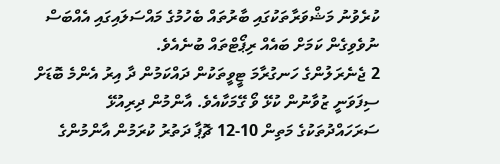ކުރެވުނު މަޝްވަރާތަކުގައި ބާރުތައް ބެހުމުގެ މައްސަލައިގައި އެއްބަސް ނުވެވިގެން ކަމަށް ބައެއް ރިޕޯޓްތައް ބުނެއެވެ.
2 ޖެނެރަލުންގެ ހަނގުރާމަ ޓީވީތަކުން ދައްކަމުން ދާ އިރު އެންމެ ބޮޑަށް ސިފަވަނީ ޒުވާނުން ކުޅޭ ވޯ ގޭމަކާއެވެ. އާންމުން ދިރިއުޅޭ ސަރަހައްދުތަކުގެ މަތިން 10-12 ޗޮޕާ ދަތުރު ކުރަމުން އާންމުންގެ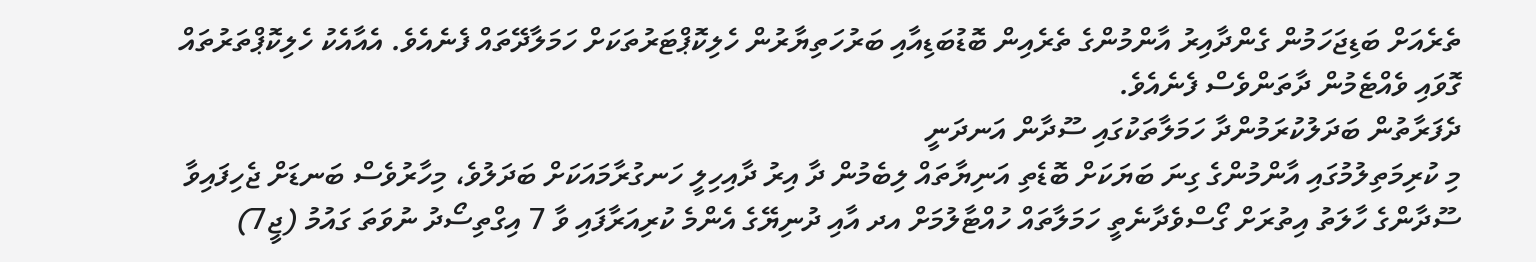ތެރެއަށް ބަޑިޖަހަމުން ގެންދާއިރު އާންމުންގެ ތެރެއިން ބޮޑުބަޑިއާއި ބަރުހަތިޔާރުން ހެލިކޮޕްޓަރުތަކަށް ހަމަލާދޭތައް ފެނެއެވެ. އެއާއެކު ހެލިކޮޕްތަރުތައް ގޮވައި ވެއްޓެމުން ދާތަންވެސް ފެނެއެވެ.
ދެފަރާތުން ބަދަލުކުރަމުންދާ ހަމަލާތަކުގައި ސޫދާން އަނދަނީ
މި ކުރިމަތިލުމުގައި އާންމުންގެ ގިނަ ބަޔަކަށް ބޮޑެތި އަނިޔާތައް ލިބެމުން ދާ އިރު ދާއިހިލީ ހަނގުރާމައަކަށް ބަދަލުވެ، މިހާރުވެސް ބަނޑަށް ޖެހިފައިވާ ސޫދާންގެ ހާލަތު އިތުރަށް ގޯސްވެދާނެތީ ހަމަލާތައް ހުއްޓާލުމަށް އދ އާއި ދުނިޔޭގެ އެންމެ ކުރިއަރާފައި ވާ 7 އިގްތިސޯދު ނުވަތަ ގައުމު (ޖީ7)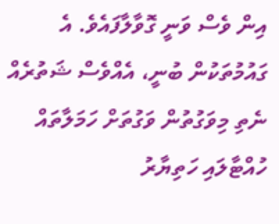އިން ވެސް ވަނީ ގޮވާލާފައެވެ. އެ ގައުމުތަކުން ބުނީ، އެއްވެސް ޝަތުރެއް ނެތި މިވަގުތުން ވަގުތަށް ހަމަލާތައް ހުއްޓާލައި ހަތިޔާރު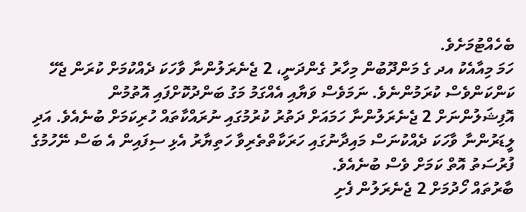ބެހެއްޓުމަށެވެ.
ހަމަ މިއާއެކު އދ ގެ މަންދޫބުން މިހާރު ގެންދަނީ، 2 ޖެނެރަލުންނާ ވާހަކަ ދެއްކުމަށް ކުރަން ޖެހޭ ކަންކަންވެސް ކުރަމުންނެވެ. ނަމަވެސް ވަޔާއި އެއްގަމު މަގު ބަންދުކޮށްފައި އޮތުމުން އޮފިޝަލުންނަށް 2 ޖެނެރަލުންނާ ހަމައަށް ދަތުރު ކުރުމުގައި ނުރައްކާތައް ހުރިކަމަށް ބުނެއެވެ. އަދި ލީޑަރުންނާ ވާހަކަ ދެއްކުނަސް މައިދާނުގައި ހަރަކާތްތެރިވާ ހަތިޔާރު އެޅި ސިފައިން އެ ބަސް ނޭހުމުގެ ފުރުސަތު އޮތް ކަމަށް ވެސް ބުނެއެވެ.
ބާރުތައް ހޯދުމަށް 2 ޖެނެރަލުން ފެށި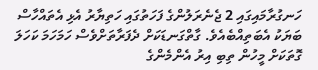ހަނގުރާމައިގައި 2 ޖެނެރަލުންގެ ފަހަތުގައި ހަތިޔާރު އެޅި އެތައްހާސް ބަޔަކު އެބަތިއްބެއެވެ. ގާތްގަނޑަކަށް ދެފަރާތަށްވެސް ހަމަހަމަ ކަހަލަ ގޮތަކަށް މީހުން ތިބި އިރު އެންމެންގެ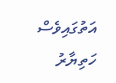އަތުގައިވެސް ހަތިޔާރު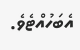އެބަހުއްޓެވެ.